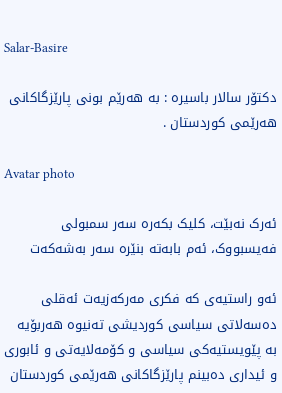Salar-Basire

دکتۆر سالار باسیرە : به‌ هه‌رێم بونی پارێزگاكانی هه‌رێمی كوردستان .

Avatar photo

ئەرک نەبێت، کلیک بکەرە سەر سمبولی فەیسبووک، ئەم بابەتە بنێرە سەر بەشەکەت

ئه‌و راستیه‌ی كه‌ فكری مه‌ركه‌زیه‌ت ئه‌قلی ده‌سه‌لاتی سیاسی كوردیشی ته‌نیوه‌ هه‌ربۆیه‌ به‌ پێویستیه‌كی سیاسی و كۆمه‌لایه‌تی و ئابوری و ئیداری ده‌بینم پارێزگاكانی هه‌رێمی كوردستان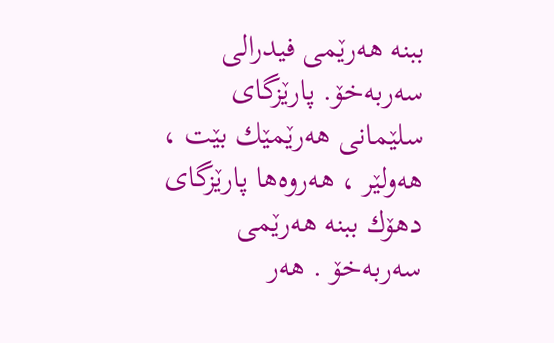ببنه‌ هه‌رێمی فیدرالی سه‌ربه‌خۆ. پارێزگای سلێمانی هه‌رێمێك بێت ، هه‌ولێر ، هه‌روه‌ها پارێزگای دهۆك ببنه‌ هه‌رێمی سه‌ربه‌خۆ . هه‌ر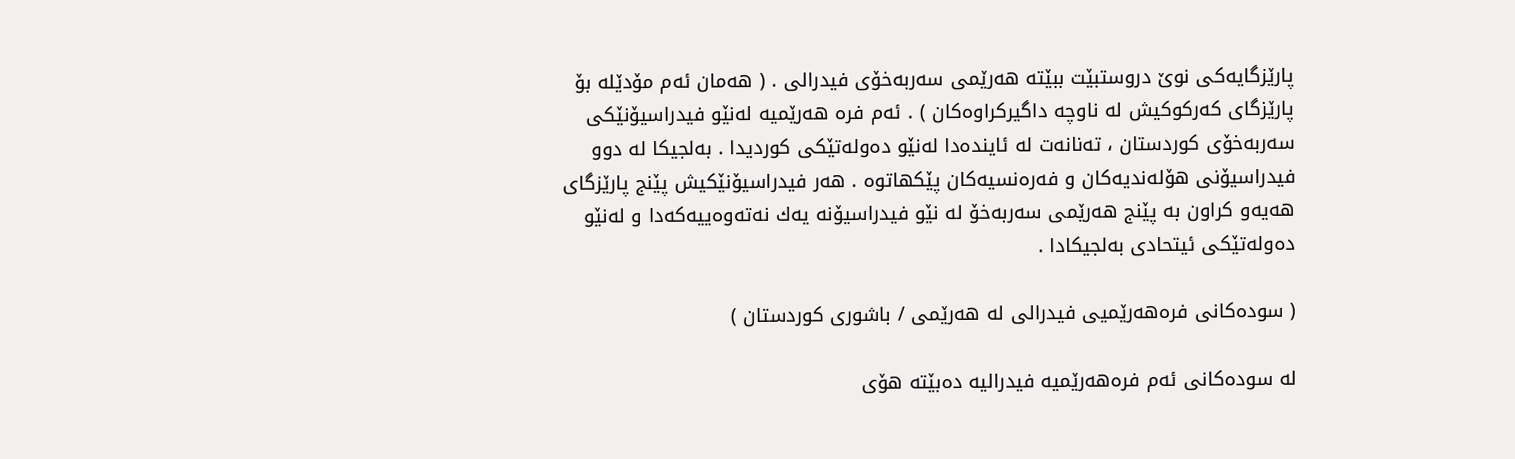پارێزگایه‌كی نوێ دروستبێت ببێته‌ هه‌رێمی سه‌ربه‌خۆی فیدرالی . ( هه‌مان ئه‌م مۆدێله‌ بۆ پارێزگای كه‌ركوكیش له‌ ناوچه‌ داگیركراوه‌كان ) . ئه‌م فره‌ هه‌رێمیه‌ له‌نێو فیدراسیۆنێكی سه‌ربه‌خۆی كوردستان ، ته‌نانه‌ت له‌ ئاینده‌دا له‌نێو ده‌وله‌تێكی كوردیدا . به‌لجیكا له‌ دوو فیدراسیۆنی هۆله‌ندیه‌كان و فه‌ره‌نسیه‌كان پێكهاتوه ‌. هه‌ر فیدراسیۆنێكیش پێنج پارێزگای هه‌یه‌و كراون به‌ پێنج هه‌رێمی سه‌ربه‌خۆ له‌ نێو فیدراسیۆنه‌ یه‌ك نه‌ته‌وه‌ییه‌كه‌دا و له‌نێو ده‌وله‌تێكی ئیتحادی به‌لجیكادا .

( سوده‌كانی فره‌هه‌رێمیی فیدرالی له‌ هه‌رێمی / باشوری كوردستان )

له‌ سوده‌كانی ئه‌م فره‌هه‌رێمیه‌ فیدرالیه‌ ده‌بێته‌ هۆی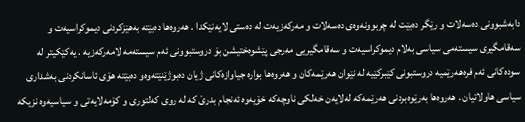دابه‌شبوونی ده‌سه‌لات و رێگر ده‌بێت له‌ چربوونه‌وه‌ی ده‌سه‌لات و مه‌ركه‌زیه‌ت له‌ ده‌ستی لایه‌نێكدا . هه‌روه‌ها ده‌بێته‌ به‌هێزكردنی دیموكراسیه‌ت و سه‌قامگیری سیسته‌می سیاسی به‌لام دیموكراسیه‌ت و سه‌قامگیریی مه‌رجی پێشوه‌ختیشن بۆ دروستبوونی ئه‌م سیسته‌مه‌ لامه‌ركه‌زیه ‌. یه‌كێكیتر له‌ سوده‌كانی ئه‌م فره‌هه‌رێمیه‌ دروستبونی كێبركێیه‌ له‌ نێوان هه‌رێمه‌كان و هه‌روه‌ها بواره‌ جیاوازه‌كانی ژیان ده‌بوژێنێته‌وه‌و ده‌بێته‌ هۆی ئاسانكردنی به‌شداری سیاسی هاولاتیان . هه‌روه‌ها به‌رێوه‌بردنی هه‌رێمه‌كه‌ له‌لایه‌ن خه‌لكی ناوچه‌كه‌ خۆیه‌وه‌ ئه‌نجام بدرێ كه‌ له‌ روی كه‌لتوری و كۆمه‌لایه‌تی و سیاسیه‌وه‌ نزیكه‌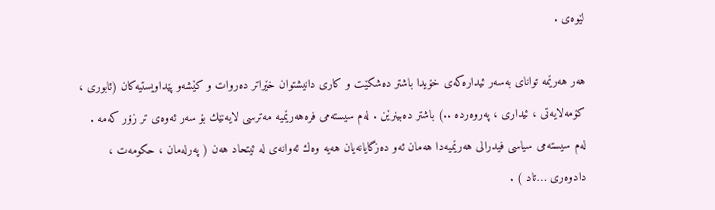لێوه‌ی .

هه‌ر هه‌رێمه‌ توانای به‌سه‌ر ئیداره‌كه‌ی خۆیدا باشتر ده‌شكێت و كاری دانیشتوان خێراتر ده‌روات و كێشه‌و پێداویستیه‌كان (ئابوری ، كۆمه‌لایه‌تی ، ئیداری ، په‌روه‌رده ‌..) باشتر ده‌بینرێن . له‌م سیسته‌می فره‌هه‌رێمیه‌ مه‌ترسی لایه‌نێك بۆ سه‌ر ئه‌وه‌ی تر زۆر كه‌مه‌ . له‌م سیسته‌می سیاسی فیدرالی هه‌رێمیه‌دا هه‌مان ئه‌و ده‌زگایانه‌یان هه‌یه‌ وه‌ك ئه‌وانه‌ی له‌ ئیتحاد هه‌ن ( په‌رله‌مان ، حكومه‌ت ، دادوه‌ری …تاد ) .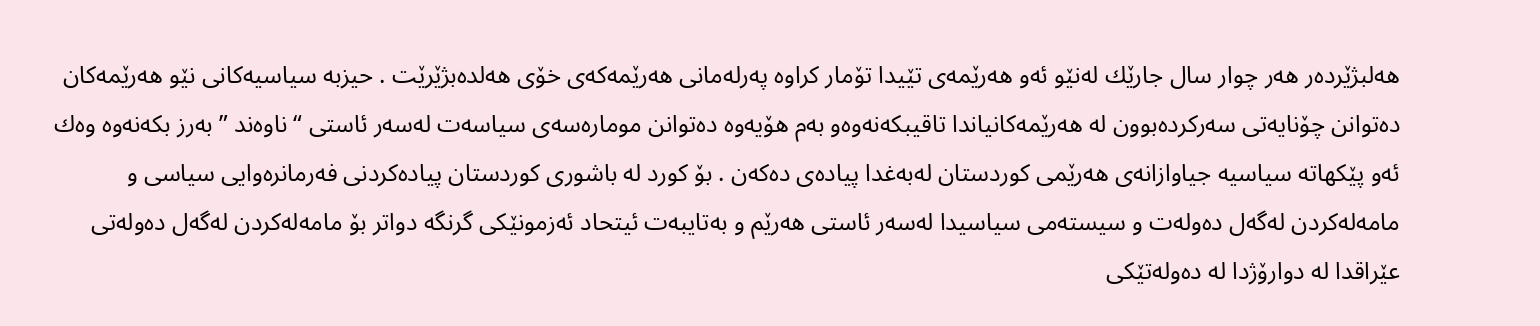هه‌لبژێرده‌ر هه‌ر چوار سال جارێك له‌نێو ئه‌و هه‌رێمه‌ی تێیدا تۆمار كراوه‌ په‌رله‌مانی هه‌رێمه‌كه‌ی خۆی هه‌لده‌بژێرێت . حیزبه‌ سیاسیه‌كانی نێو هه‌رێمه‌كان ده‌توانن چۆنایه‌تی سه‌ركرده‌بوون له‌ هه‌رێمه‌كانیاندا تاقیبكه‌نه‌وه‌و به‌م هۆیه‌وه‌ ده‌توانن موماره‌سه‌ی سیاسه‌ت له‌سه‌ر ئاستی “ناوه‌ند ” به‌رز بكه‌نه‌وه‌ وه‌ك ئه‌و پێكهاته‌ سیاسیه‌ جیاوازانه‌ی هه‌رێمی كوردستان له‌به‌غدا پیاده‌ی ده‌كه‌ن . بۆ كورد له‌ باشوری كوردستان پیاده‌كردنی فه‌رمانره‌وایی سیاسی و مامه‌له‌كردن له‌گه‌ل ده‌وله‌ت و سیسته‌می سیاسیدا له‌سه‌ر ئاستی هه‌رێم و به‌تایبه‌ت ئیتحاد ئه‌زمونێكی گرنگه‌ دواتر بۆ مامه‌له‌كردن له‌گه‌ل ده‌وله‌تی عێراقدا له‌ دوارۆژدا له‌ ده‌وله‌تێكی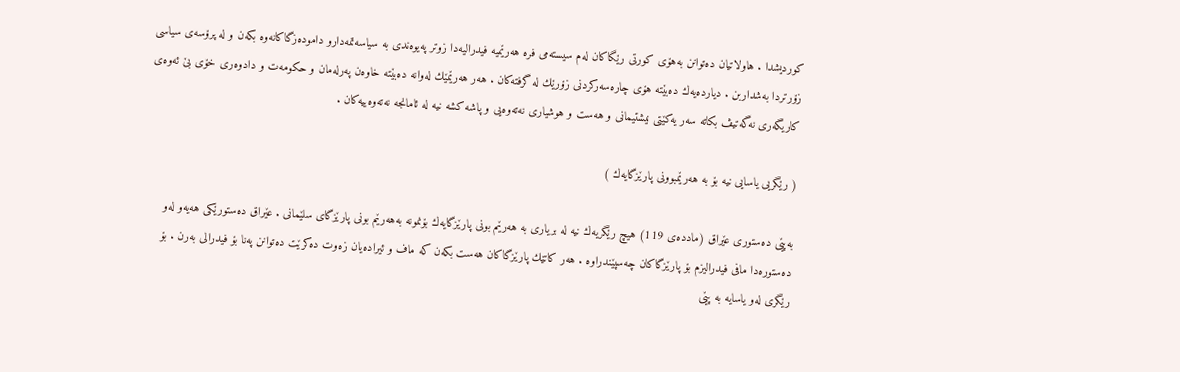كوردیشدا . هاولاتیان ده‌توانن به‌هۆی كورتی رێگاكان له‌م سیسته‌می فره‌ هه‌رێمیه‌ فیدرالیه‌دا زوتر په‌یوه‌ندی به‌ سیاسه‌تمه‌دارو داموده‌زگاكانه‌وه‌ بكه‌ن و له‌ پرۆسه‌ی سیاسی زۆرتردا به‌شداربن . دیارده‌یه‌ك ده‌بێته‌ هۆی چاره‌سه‌ركردنی زۆرێك له‌ گرفته‌كان . هه‌ر هه‌رێمێك له‌وانه‌ ده‌بێته‌ خاوه‌ن په‌رله‌مان و حكومه‌ت و دادوه‌ری خۆی بێ ئه‌وه‌ی كاریگه‌ری نه‌گه‌تیڤ بكاته‌ سه‌ر یه‌كێتی نیشتیمانی و هه‌ست و هوشیاری نه‌ته‌وه‌یی و پاشه‌ كشه‌ نیه‌ له‌ ئامانجه‌ نه‌ته‌وه‌ییه‌كان .

( رێگریی یاسایی نیه‌ بۆ به‌ هه‌رێمبوونی پارێزگایه‌ك )

به‌پێی ده‌ستوری عێراق (مادده‌ی 119) هیچ رێگریه‌ك نیه‌ له‌ بریاری به‌ هه‌رێم بونی پارێزگایه‌ك بۆنمونه‌ به‌هه‌رێم بونی پارێزگای سلێمانی . عێراق ده‌ستورێكی هه‌یه‌و له‌و ده‌ستوره‌دا مافی فیدرالیزم بۆ پارێزگاكان چه‌سپێندراوه‌ . هه‌ر كاتێك پارێزگاكان هه‌ست بكه‌ن كه‌ ماف و ئیراده‌یان زه‌وت ده‌كرێت ده‌توانن په‌نا بۆ فیدرالی به‌رن . بۆ رێگری له‌و یاسایه‌ به‌ پێی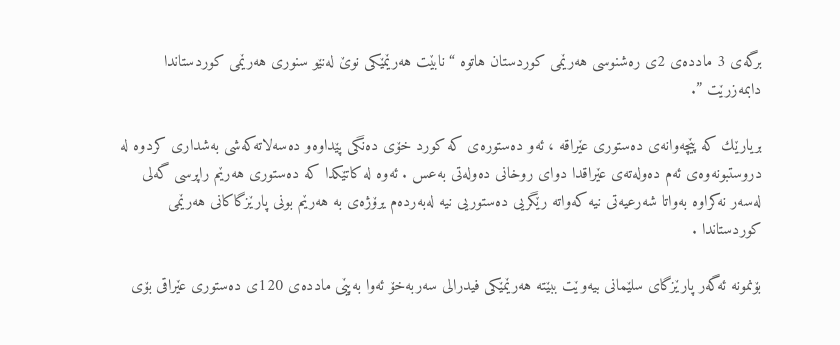برگه‌ی 3 مادده‌ی 2ی ره‌شنوسی هه‌رێمی كوردستان هاتوه‌ “ نابێت هه‌رێمێكی نوێ له‌نێو سنوری هه‌رێمی كوردستاندا دابمه‌زرێت ”.

بریارێك كه‌ پێچه‌وانه‌ی ده‌ستوری عێراقه‌ ، ئه‌و ده‌ستوره‌ی كه‌ كورد خۆی ده‌نگی پێداوه‌و ده‌سه‌لاته‌كه‌شی به‌شداری كردوه‌ له‌ دروستبونه‌وه‌ی ئه‌م ده‌وله‌ته‌ی عێراقدا دوای روخانی ده‌وله‌تی به‌عس . ئه‌وه‌ له‌ كاتێكدا كه‌ ده‌ستوری هه‌رێم راپرسی گه‌لی له‌سه‌ر نه‌كراوه‌ به‌واتا شه‌رعیه‌تی نیه‌ كه‌واته‌ رێگریی ده‌ستوریی نیه‌ له‌به‌رده‌م یرۆژه‌ی به‌ هه‌رێم بونی پارێزگاكانی هه‌رێمی كوردستاندا .

بۆنمونه‌ ئه‌گه‌ر پارێزگای سلێمانی بیه‌وێت ببێته‌ هه‌رێمێكی فیدرالی سه‌ربه‌خۆ ئه‌وا به‌پێی مادده‌ی 120ی ده‌ستوری عێراقی بۆی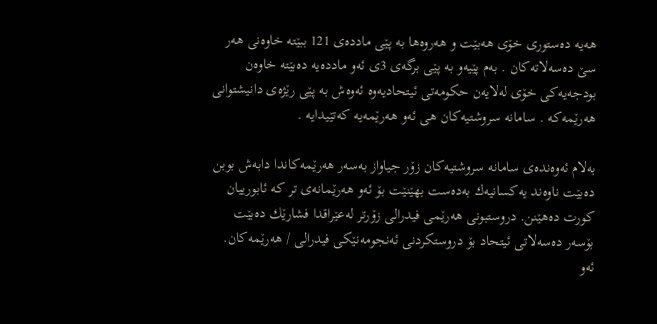هه‌یه‌ ده‌ستوری خۆی هه‌بێت و هه‌روه‌ها به‌ پێی مادده‌ی 121 ببێته‌ خاوه‌نی هه‌ر سێ ده‌سه‌لاته‌كان . به‌م پێیه‌و به‌ پێی برگه‌ی 3ی ئه‌و مادده‌یه‌ ده‌بێته‌ خاوه‌ن بودجه‌یه‌كی خۆی له‌لایه‌ن حكومه‌تی ئیتحادیه‌وه‌ ئه‌وه‌ش به‌ پێی رێژه‌ی دانیشتوانی هه‌رێمه‌كه‌ . سامانه‌ سروشتیه‌كان هی ئه‌و هه‌رێمه‌یه‌ كه‌تێیدایه ‌.

به‌لام ئه‌وه‌نده‌ی سامانه‌ سروشتیه‌كان زۆر جیاواز به‌سه‌ر هه‌رێمه‌كاندا دابه‌ش بوبن ده‌بێت ناوه‌ند یه‌كسانیه‌ك به‌ده‌ست بهێنێت بۆ ئه‌و هه‌رێمانه‌ی تر كه‌ ئابورییان كورت ده‌هێنن. دروستبونی هه‌رێمی فیدرالی زۆرتر له‌عێراقدا فشارێك ده‌بێت بۆسه‌ر ده‌سه‌لاتی ئیتحاد بۆ دروستكردنی ئه‌نجومه‌نێكی فیدرالی / هه‌رێمه‌كان. ئه‌و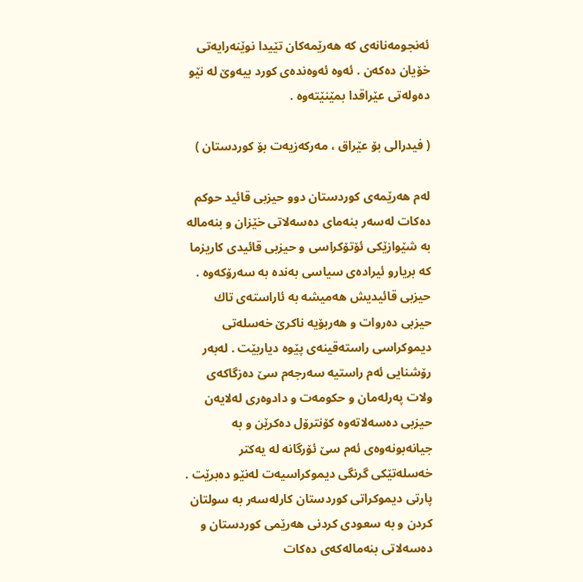ئه‌نجومه‌نانه‌ی كه‌ هه‌رێمه‌كان تێیدا نوێنه‌رایه‌تی خۆیان ده‌كه‌ن . ئه‌وه‌ ئه‌وه‌نده‌ی كورد بیه‌وێ له‌ نێو ده‌وله‌تی عێراقدا بمێنێته‌وه ‌.

( فیدرالی بۆ عێراق ، مه‌ركه‌زیه‌ت بۆ كوردستان )

له‌م هه‌رێمه‌ی كوردستان دوو حیزبی قائید حوكم ده‌كات له‌سه‌ر بنه‌مای ده‌سه‌لاتی خێزان و بنه‌ماله‌ به‌ شێوازێكی ئۆتۆكراسی و حیزبی قائیدی كاریزما كه‌ بریارو ئیراده‌ی سیاسی به‌نده‌ به‌ سه‌رۆكه‌وه ‌. حیزبی قائیدیش هه‌میشه‌ به‌ ئاراسته‌ی تاك حیزبی ده‌روات و هه‌ربۆیه‌ ناكرێ خه‌سله‌تی دیموكراسی راسته‌قینه‌ی پێوه‌ دیاربێت . له‌به‌ر رۆشنایی ئه‌م راستیه‌ سه‌رجه‌م سێ ده‌زگاكه‌ی ولات په‌رله‌مان و حكومه‌ت و دادوه‌ری له‌لایه‌ن حیزبی ده‌سه‌لاته‌وه‌ كۆنترۆل ده‌كرێن و به‌ جیانه‌بونه‌وه‌ی ئه‌م سێ ئۆرگانه‌ له‌ یه‌كتر خه‌سله‌تێكی گرنگی دیموكراسیه‌ت له‌نێو ده‌برێت . پارتی دیموكراتی كوردستان كارله‌سه‌ر به‌ سولتان كردن و به‌ سعودی كردنی هه‌رێمی كوردستان و ده‌سه‌لاتی بنه‌ماله‌كه‌ی ده‌كات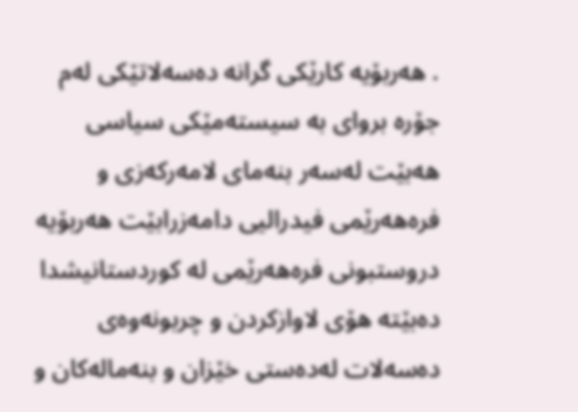. هه‌ربۆیه‌ كارێكی گرانه‌ ده‌سه‌لاتێكی له‌م جۆره‌ بروای به‌ سیسته‌مێكی سیاسی هه‌بێت له‌سه‌ر بنه‌مای لامه‌ركه‌زی و فره‌هه‌رێمی فیدرالیی دامه‌زرابێت هه‌ربۆیه‌ دروستبونی فره‌هه‌رێمی له‌ كوردستانیشدا ده‌بێته‌ هۆی لاوازكردن و چربونه‌وه‌ی ده‌سه‌لات له‌ده‌ستی خێزان و بنه‌ماله‌كان و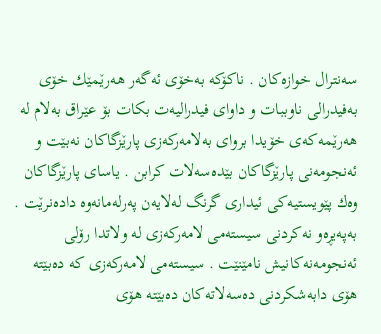سه‌نترال خوازه‌كان . ناكۆكه‌ به‌خۆی ئه‌گه‌ر هه‌رێمێك خۆی به‌فیدرالی ناوببات و داوای فیدرالیه‌ت بكات بۆ عێراق به‌لام له‌ هه‌رێمه‌كه‌ی خۆیدا بروای به‌لامه‌ركه‌زی پارێزگاكان نه‌بێت و ئه‌نجومه‌نی پارێزگاكان بێده‌سه‌لات كرابن . یاسای پارێزگاكان وه‌ك پێویستیه‌كی ئیداری گرنگ له‌لایه‌ن په‌رله‌مانه‌وه‌ داده‌نرێت . به‌په‌یڕه‌و نه‌كردنی سیسته‌می لامه‌ركه‌زی له‌ ولاتدا رۆلی ئه‌نجومه‌نه‌كانیش نامێنێت . سیسته‌می لامه‌ركه‌زی كه‌ ده‌بێته‌ هۆی دابه‌شكردنی ده‌سه‌لاته‌كان ده‌بێته‌ هۆی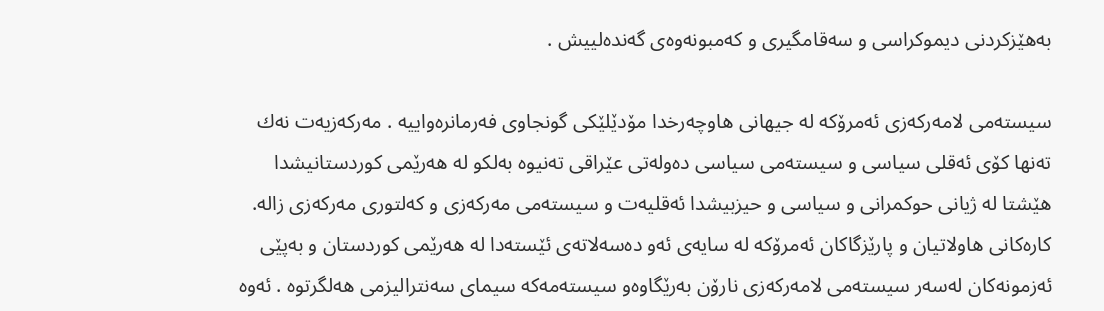به‌هێزكردنی دیموكراسی و سه‌قامگیری و كه‌مبونه‌وه‌ی گه‌نده‌لییش .

سیسته‌می لامه‌ركه‌زی ئه‌مرۆكه‌ له‌ جیهانی هاوچه‌رخدا مۆدێلێكی گونجاوی فه‌رمانره‌واییه‌ . مه‌ركه‌زیه‌ت نه‌ك ته‌نها كۆی ئه‌قلی سیاسی و سیسته‌می سیاسی ده‌وله‌تی عێراقی ته‌نیوه‌ به‌لكو له‌ هه‌رێمی كوردستانیشدا هێشتا له‌ ژیانی حوكمرانی و سیاسی و حیزبیشدا ئه‌قلیه‌ت و سیسته‌می مه‌ركه‌زی و كه‌لتوری مه‌ركه‌زی زاله‌. كاره‌كانی هاولاتیان و پارێزگاكان ئه‌مرۆكه‌ له‌ سایه‌ی ئه‌و ده‌سه‌لاته‌ی ئێسته‌دا له‌ هه‌رێمی كوردستان و به‌پێی ئه‌زمونه‌كان له‌سه‌ر سیسته‌می لامه‌ركه‌زی نارۆن به‌رێگاوه‌و سیسته‌مه‌كه‌ سیمای سه‌نترالیزمی هه‌لگرتوه ‌. ئه‌وه‌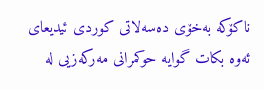ناكۆكه‌ به‌خۆی ده‌سه‌لاتی كوردی ئیدیعای ئه‌وه‌ بكات گوایه‌ حوكمرانی مه‌ركه‌زیی له‌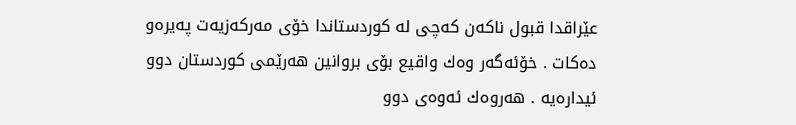عێراقدا قبول ناكه‌ن كه‌چی له‌ كوردستاندا خۆی مه‌ركه‌زیه‌ت په‌یره‌و ده‌كات . خۆئه‌گه‌ر وه‌ك واقیع بۆی بروانین هه‌رێمی كوردستان دوو ئیداره‌یه ‌. هه‌روه‌ك ئه‌وه‌ی دوو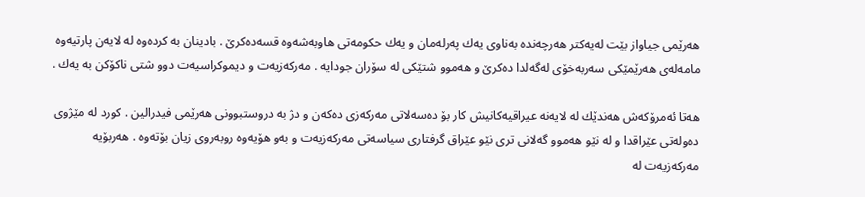هه‌رێمی جیاواز بێت له‌یه‌كتر هه‌رچه‌نده‌ به‌ناوی یه‌ك په‌رله‌مان و یه‌ك حكومه‌تی هاوبه‌شه‌وه‌ قسه‌ده‌كرێ . بادینان به‌ كرده‌وه‌ له‌ لایه‌ن پارتیه‌وه‌ مامه‌له‌ی هه‌رێمێكی سه‌ربه‌خۆی له‌گه‌لدا ده‌كرێ و هه‌موو شتێكی له‌ سۆران جودایه‌ . مه‌ركه‌زیه‌ت و دیموكراسیه‌ت دوو شتی ناكۆكن به‌ یه‌ك .

هه‌تا ئه‌مرۆكه‌ش هه‌ندێك له‌ لایه‌نه‌ عیراقیه‌كانیش كار بۆ ده‌سه‌لاتی مه‌ركه‌زی ده‌كه‌ن و دژ به‌ دروستبوونی هه‌رێمی فیدرالین . كورد له‌ مێژوی ده‌وله‌تی عێراقدا و له‌ نێو هه‌موو گه‌لانی تری نێو عێراق گرفتاری سیاسه‌تی مه‌ركه‌زیه‌ت و به‌و هۆیه‌وه‌ روبه‌روی زیان بۆته‌وه‌ . هه‌ربۆیه‌ مه‌ركه‌زیه‌ت له‌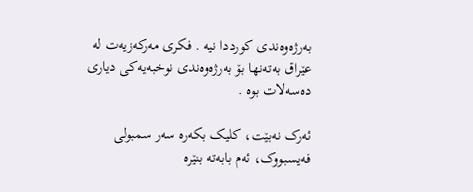به‌رژه‌وه‌ندی كورددا نیه ‌. فكری مه‌ركه‌زیه‌ت له‌ عێراق به‌ته‌نها بۆ به‌رژه‌وه‌ندی نوخبه‌یه‌كی دیاری ده‌سه‌لات بوه‌ .

ئەرک نەبێت، کلیک بکەرە سەر سمبولی فەیسبووک، ئەم بابەتە بنێرە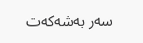سەر بەشەکەت